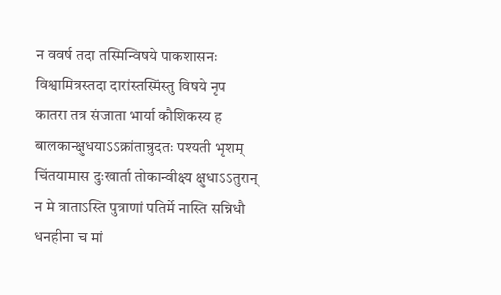न ववर्ष तदा तस्मिन्विषये पाकशासनः
विश्वामित्रस्तदा दारांस्तस्मिंस्तु विषये नृप
कातरा तत्र संजाता भार्या कौशिकस्य ह
बालकान्क्षुधयाऽऽक्रांतान्रुदतः पश्यती भृशम्
चिंतयामास दुःखार्ता तोकान्वीक्ष्य क्षुधाऽऽतुरान्
न मे त्राताऽस्ति पुत्राणां पतिर्मे नास्ति सन्निधौ
धनहीना च मां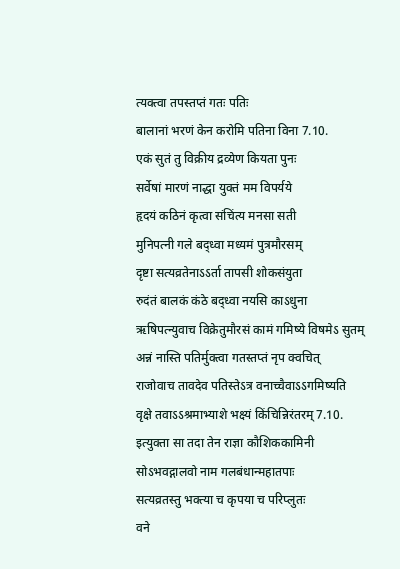त्यक्त्वा तपस्तप्तं गतः पतिः
बालानां भरणं केन करोमि पतिना विना 7.10.
एकं सुतं तु विक्रीय द्रव्येण कियता पुनः
सर्वेषां मारणं नाद्धा युक्तं मम विपर्यये
हृदयं कठिनं कृत्वा संचिंत्य मनसा सती
मुनिपत्नी गले बद्ध्वा मध्यमं पुत्रमौरसम्
दृष्टा सत्यव्रतेनाऽऽर्ता तापसी शोकसंयुता
रुदंतं बालकं कंठे बद्ध्वा नयसि काऽधुना
ऋषिपत्न्युवाच विक्रेतुमौरसं कामं गमिष्ये विषमेऽ सुतम्
अन्नं नास्ति पतिर्मुक्त्वा गतस्तप्तं नृप क्वचित्
राजोवाच तावदेव पतिस्तेऽत्र वनाच्चैवाऽऽगमिष्यति
वृक्षे तवाऽऽश्रमाभ्याशे भक्ष्यं किंचिन्निरंतरम् 7.10.
इत्युक्ता सा तदा तेन राज्ञा कौशिककामिनी
सोऽभवद्गालवो नाम गलबंधान्महातपाः
सत्यव्रतस्तु भक्त्या च कृपया च परिप्लुतः
वने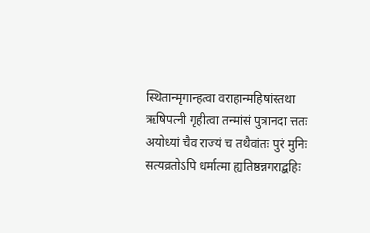स्थितान्मृगान्हत्वा वराहान्महिषांस्तथा
ऋषिपत्नी गृहीत्वा तन्मांसं पुत्रानदा त्ततः
अयोध्यां चैव राज्यं च तथैवांतः पुरं मुनिः
सत्यव्रतोऽपि धर्मात्मा ह्यतिष्ठन्नगराद्बहिः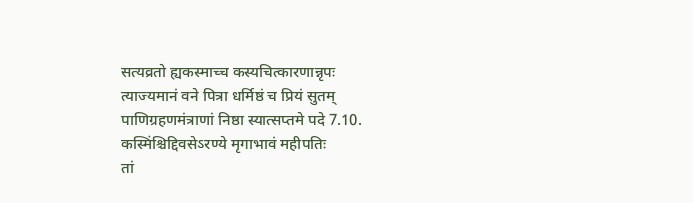सत्यव्रतो ह्यकस्माच्च कस्यचित्कारणान्नृपः
त्याज्यमानं वने पित्रा धर्मिष्ठं च प्रियं सुतम्
पाणिग्रहणमंत्राणां निष्ठा स्यात्सप्तमे पदे 7.10.
कस्मिंश्चिद्दिवसेऽरण्ये मृगाभावं महीपतिः
तां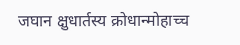जघान क्षुधार्तस्य क्रोधान्मोहाच्च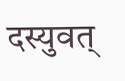दस्युवत्